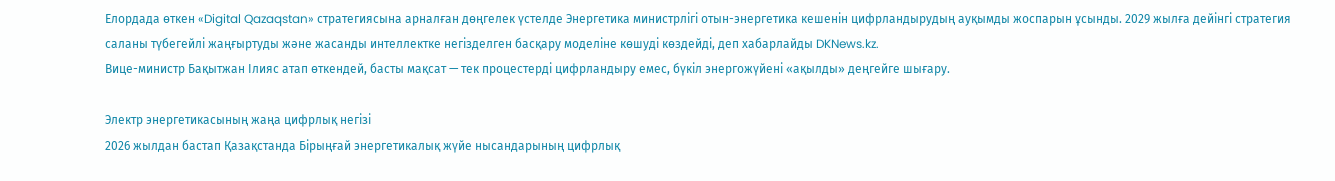Елордада өткен «Digital Qazaqstan» стратегиясына арналған дөңгелек үстелде Энергетика министрлігі отын-энергетика кешенін цифрландырудың ауқымды жоспарын ұсынды. 2029 жылға дейінгі стратегия саланы түбегейлі жаңғыртуды және жасанды интеллектке негізделген басқару моделіне көшуді көздейді, деп хабарлайды DKNews.kz.
Вице-министр Бақытжан Ілияс атап өткендей, басты мақсат — тек процестерді цифрландыру емес, бүкіл энергожүйені «ақылды» деңгейге шығару.

Электр энергетикасының жаңа цифрлық негізі
2026 жылдан бастап Қазақстанда Бірыңғай энергетикалық жүйе нысандарының цифрлық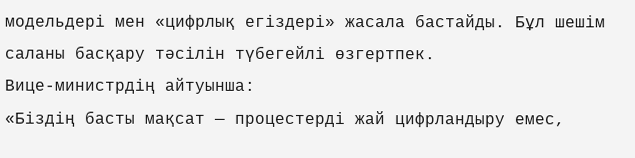модельдері мен «цифрлық егіздері» жасала бастайды. Бұл шешім саланы басқару тәсілін түбегейлі өзгертпек.
Вице-министрдің айтуынша:
«Біздің басты мақсат — процестерді жай цифрландыру емес,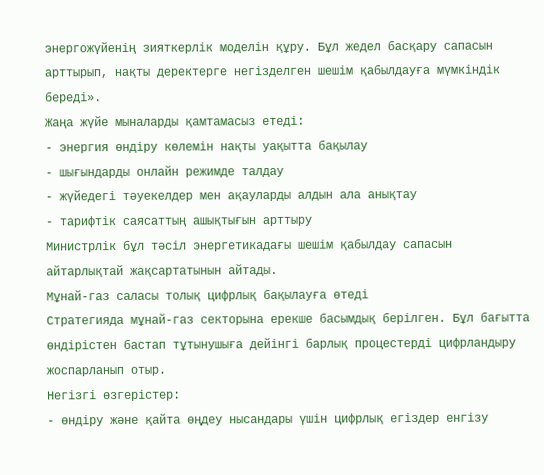энергожүйенің зияткерлік моделін құру. Бұл жедел басқару сапасын арттырып, нақты деректерге негізделген шешім қабылдауға мүмкіндік береді».
Жаңа жүйе мыналарды қамтамасыз етеді:
- энергия өндіру көлемін нақты уақытта бақылау
- шығындарды онлайн режимде талдау
- жүйедегі тәуекелдер мен ақауларды алдын ала анықтау
- тарифтік саясаттың ашықтығын арттыру
Министрлік бұл тәсіл энергетикадағы шешім қабылдау сапасын айтарлықтай жақсартатынын айтады.
Мұнай-газ саласы толық цифрлық бақылауға өтеді
Стратегияда мұнай-газ секторына ерекше басымдық берілген. Бұл бағытта өндірістен бастап тұтынушыға дейінгі барлық процестерді цифрландыру жоспарланып отыр.
Негізгі өзгерістер:
- өндіру және қайта өңдеу нысандары үшін цифрлық егіздер енгізу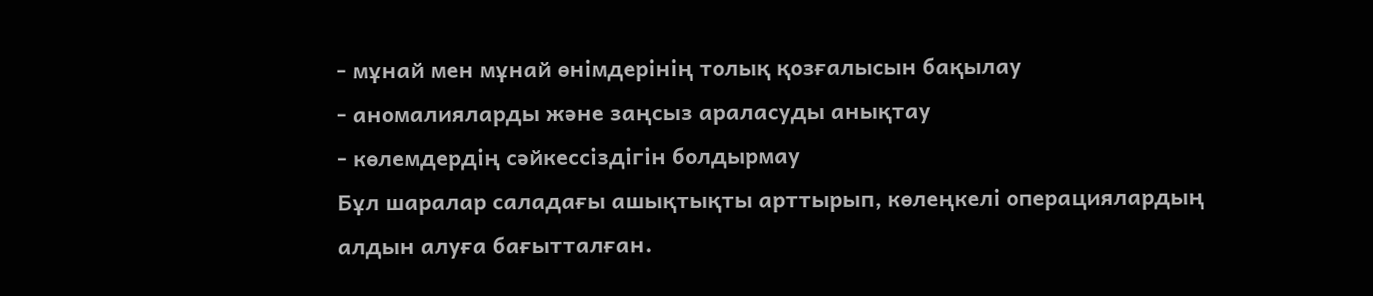- мұнай мен мұнай өнімдерінің толық қозғалысын бақылау
- аномалияларды және заңсыз араласуды анықтау
- көлемдердің сәйкессіздігін болдырмау
Бұл шаралар саладағы ашықтықты арттырып, көлеңкелі операциялардың алдын алуға бағытталған.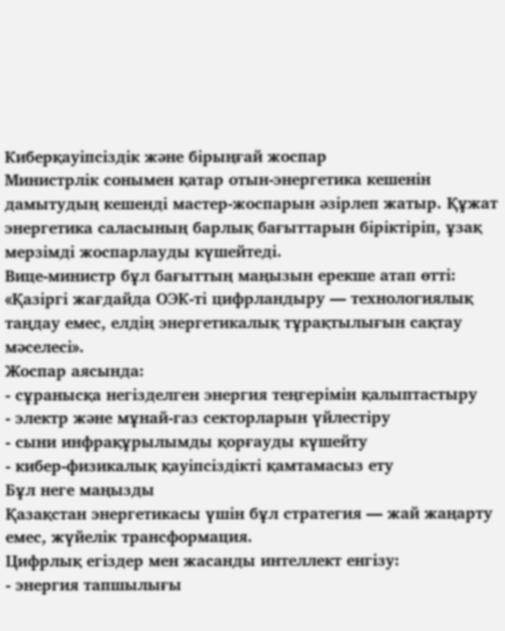Киберқауіпсіздік және бірыңғай жоспар
Министрлік сонымен қатар отын-энергетика кешенін дамытудың кешенді мастер-жоспарын әзірлеп жатыр. Құжат энергетика саласының барлық бағыттарын біріктіріп, ұзақ мерзімді жоспарлауды күшейтеді.
Вице-министр бұл бағыттың маңызын ерекше атап өтті:
«Қазіргі жағдайда ОЭК-ті цифрландыру — технологиялық таңдау емес, елдің энергетикалық тұрақтылығын сақтау мәселесі».
Жоспар аясында:
- сұранысқа негізделген энергия теңгерімін қалыптастыру
- электр және мұнай-газ секторларын үйлестіру
- сыни инфрақұрылымды қорғауды күшейту
- кибер-физикалық қауіпсіздікті қамтамасыз ету
Бұл неге маңызды
Қазақстан энергетикасы үшін бұл стратегия — жай жаңарту емес, жүйелік трансформация.
Цифрлық егіздер мен жасанды интеллект енгізу:
- энергия тапшылығы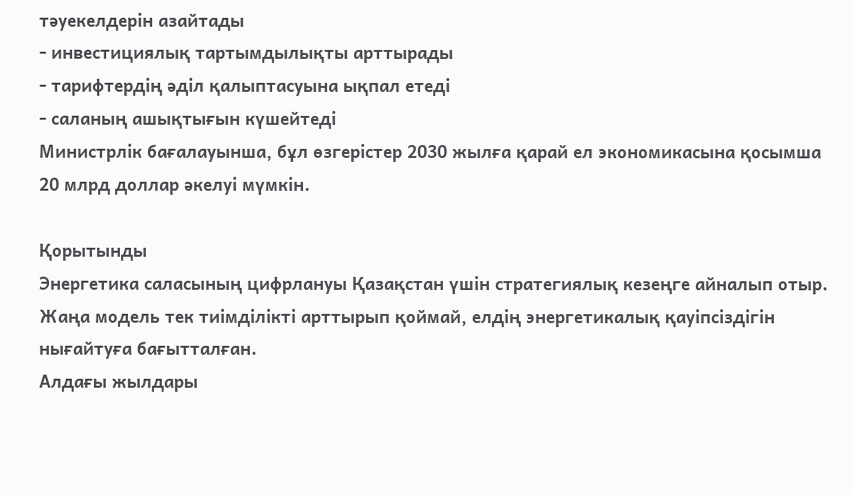тәуекелдерін азайтады
- инвестициялық тартымдылықты арттырады
- тарифтердің әділ қалыптасуына ықпал етеді
- саланың ашықтығын күшейтеді
Министрлік бағалауынша, бұл өзгерістер 2030 жылға қарай ел экономикасына қосымша 20 млрд доллар әкелуі мүмкін.

Қорытынды
Энергетика саласының цифрлануы Қазақстан үшін стратегиялық кезеңге айналып отыр. Жаңа модель тек тиімділікті арттырып қоймай, елдің энергетикалық қауіпсіздігін нығайтуға бағытталған.
Алдағы жылдары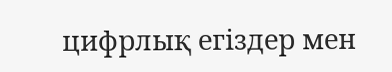цифрлық егіздер мен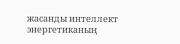жасанды интеллект энергетиканың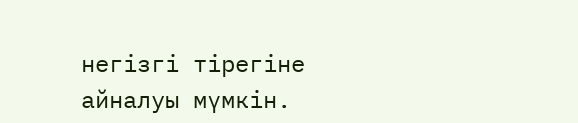негізгі тірегіне айналуы мүмкін.